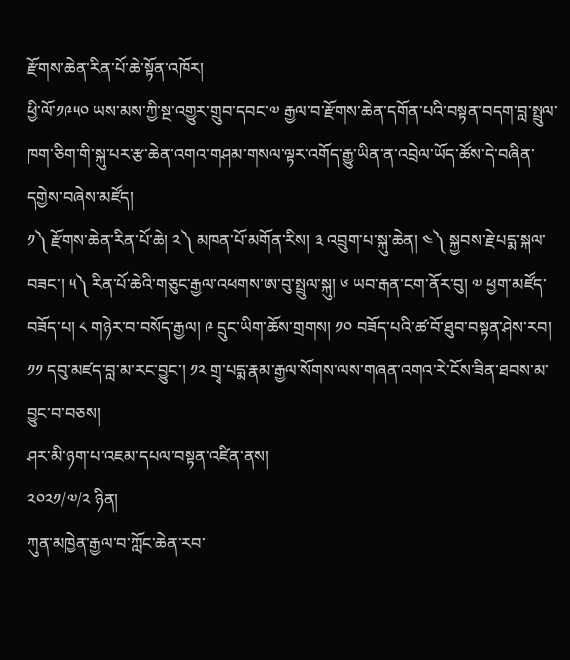རྫོགས་ཆེན་རིན་པོ་ཆེ་སྟོན་འཁོར།
ཕྱི་ལོ་༡༩༥༠ ཡས་མས་ཀྱི་སྔ་འགྱུར་གྲུབ་དབང་༧ རྒྱལ་བ་རྫོགས་ཆེན་དགོན་པའི་བསྟན་བདག་བླ་སྤྲུལ་ཁག་ཅིག་གི་སྐུ་པར་རྩ་ཆེན་འགའ་གཤམ་གསལ་ལྟར་འགོད་རྒྱུ་ཡིན་ན་འབྲེལ་ཡོད་ཚོས་དེ་བཞིན་དགྱེས་བཞེས་མཛོད།
༡༽ རྫོགས་ཆེན་རིན་པོ་ཆེ། ༢༽ མཁན་པོ་མགོན་རིས། ༣ འབྲུག་པ་སྐུ་ཆེན། ༤༽ སྐྱབས་རྗེ་པདྨ་སྐལ་བཟང་། ༥༽ རིན་པོ་ཆེའི་གཅུང་རྒྱལ་འཕགས་ཨ་བུ་སྤྲུལ་སྐུ། ༦ ཡབ་རྒན་ངག་ནོར་བུ། ༧ ཕྱག་མཛོད་བཟོད་པ། ༨ གཉེར་བ་བསོད་རྒྱལ། ༩ དྲུང་ཡིག་ཆོས་གྲགས། ༡༠ བཟོད་པའི་ཚ་བོ་ཐུབ་བསྟན་ཤེས་རབ། ༡༡ དབུ་མཛད་བླ་མ་རང་བྱུང་། ༡༢ གྲྭ་པདྨ་རྣམ་རྒྱལ་སོགས་ལས་གཞན་འགའ་རེ་ངོས་ཟིན་ཐབས་མ་བྱུང་བ་བཅས།
ཤར་མི་ཉག་པ་འཇམ་དཔལ་བསྟན་འཛིན་ནས།
༢༠༢༡/༧/༢ ཉིན།
ཀུན་མཁྱེན་རྒྱལ་བ་ཀློང་ཆེན་རབ་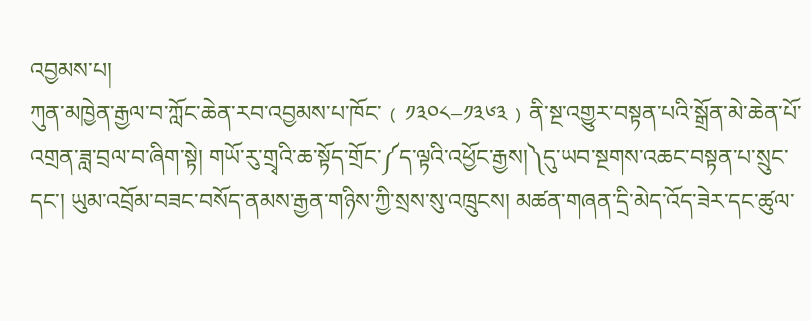འབྱམས་པ།
ཀུན་མཁྱེན་རྒྱལ་བ་ཀློང་ཆེན་རབ་འབྱམས་པ་ཁོང་﹙༡༣༠༨–༡༣༦༣﹚ནི་སྔ་འགྱུར་བསྟན་པའི་སྒྲོན་མེ་ཆེན་པོ་འགྲན་ཟླ་བྲལ་བ་ཞིག་སྟེ། གཡོ་རུ་གྲྭའི་ཆ་སྟོད་གྲོང་༼ད་ལྟའི་འཕྱོང་རྒྱས།༽དུ་ཡབ་སྔགས་འཆང་བསྟན་པ་སྲུང་དང་། ཡུམ་འབྲོམ་བཟང་བསོད་ནམས་རྒྱན་གཉིས་ཀྱི་སྲས་སུ་འཁྲུངས། མཚན་གཞན་དྲི་མེད་འོད་ཟེར་དང་ཚུལ་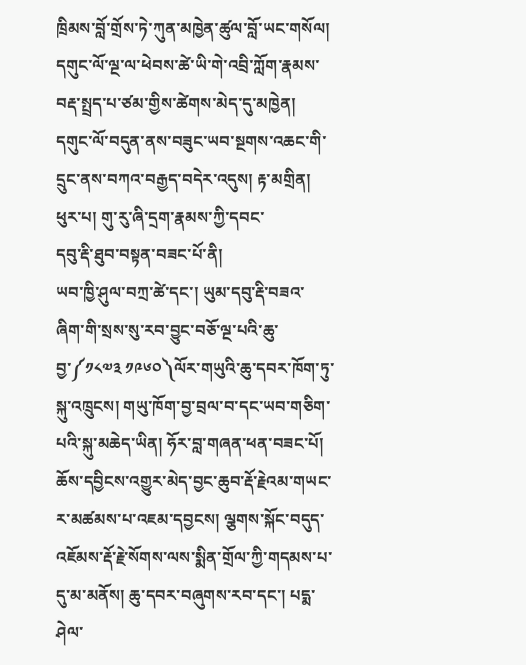ཁྲིམས་བློ་གྲོས་ཏེ་ཀུན་མཁྱེན་ཚུལ་བློ་ཡང་གསོལ།
དགུང་ལོ་ལྔ་ལ་ཕེབས་ཚེ་ཡི་གེ་འབྲི་ཀློག་རྣམས་བརྡ་སྤྲད་པ་ཙམ་གྱིས་ཚེགས་མེད་དུ་མཁྱེན། དགུང་ལོ་བདུན་ནས་བཟུང་ཡབ་སྔགས་འཆང་གི་དྲུང་ནས་བཀའ་བརྒྱད་བདེར་འདུས། རྟ་མགྲིན། ཕུར་པ། གུ་རུ་ཞི་དྲག་རྣམས་ཀྱི་དབང་
དབུ་རྡི་ཐུབ་བསྟན་བཟང་པོ་ནི།
ཡབ་ཁྱི་ཤུལ་བཀྲ་ཚེ་དང་། ཡུམ་དབུ་རྡི་བཟའ་ཞིག་གི་སྲས་སུ་རབ་བྱུང་བཅོ་ལྔ་པའི་ཆུ་བྱ་༼༡༨༧༣ ༡༩༦༠༽ལོར་གཡུའི་ཆུ་དབར་ཁོག་ཏུ་སྐུ་འཁྲུངས། གཡུ་ཁོག་བྱ་བྲལ་བ་དང་ཡབ་གཅིག་པའི་སྐུ་མཆེད་ཡིན། ཧོར་བླ་གཞན་ཕན་བཟང་པོ། ཆོས་དབྱིངས་འགྱུར་མེད་བྱང་ཆུབ་རྡོ་རྗེའམ་གཡང་ར་མཚམས་པ་འཇམ་དབྱངས། ལྕགས་སྐོང་བདུད་འཇོམས་རྡོ་རྗེ་སོགས་ལས་སྨིན་གྲོལ་ཀྱི་གདམས་པ་དུ་མ་མནོས། ཆུ་དབར་བཞུགས་རབ་དང་། པདྨ་ཤེལ་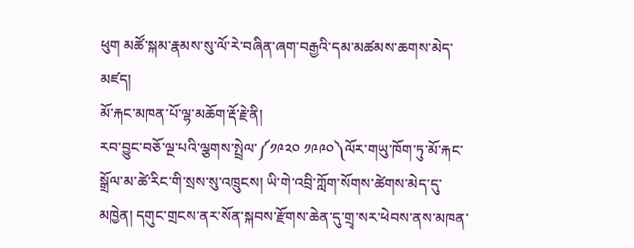ཕུག མཚོ་སྐམ་རྣམས་སུ་ལོ་རེ་བཞིན་ཞག་བརྒྱའི་དམ་མཚམས་ཆགས་མེད་མཛད།
མོ་རྐང་མཁན་པོ་ལྷ་མཆོག་རྡོ་རྗེ་ནི།
རབ་བྱུང་བཅོ་ལྔ་པའི་ལྕགས་སྤྲེལ་༼༡༩༢༠ ༡༩༩༠༽ལོར་གཡུ་ཁོག་ཏུ་མོ་རྐང་སྒྲོལ་མ་ཚེ་རིང་གི་སྲས་སུ་འཁྲུངས། ཡི་གེ་འབྲི་ཀློག་སོགས་ཚེགས་མེད་དུ་མཁྱེན། དགུང་གྲངས་ནར་སོན་སྐབས་རྫོགས་ཆེན་དུ་གྲྭ་སར་ཕེབས་ནས་མཁན་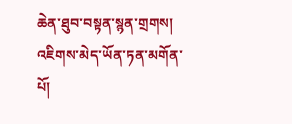ཆེན་ཐུབ་བསྟན་སྙན་གྲགས། འཇིགས་མེད་ཡོན་ཏན་མགོན་པོ།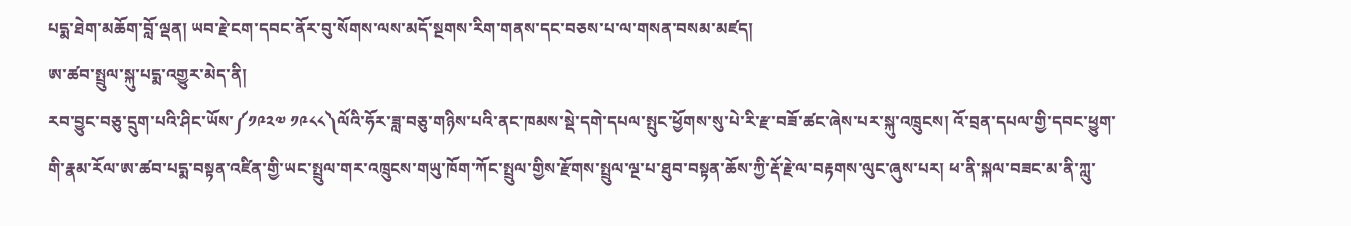པདྨ་ཐེག་མཆོག་བློ་ལྡན། ཡབ་རྗེ་ངག་དབང་ནོར་བུ་སོགས་ལས་མདོ་སྔགས་རིག་གནས་དང་བཅས་པ་ལ་གསན་བསམ་མཛད།
ཨ་ཚབ་སྤྲུལ་སྐུ་པདྨ་འགྱུར་མེད་ནི།
རབ་བྱུང་བཅུ་དྲུག་པའི་ཤིང་ཡོས་༼༡༩༢༧ ༡༩༨༨༽ལོའི་ཧོར་ཟླ་བཅུ་གཉིས་པའི་ནང་ཁམས་སྡེ་དགེ་དཔལ་སྤུང་ཕྱོགས་སུ་པེ་རི་རྫ་བཟོ་ཚང་ཞེས་པར་སྐུ་འཁྲུངས། འོ་བྲན་དཔལ་གྱི་དབང་ཕྱུག་གི་རྣམ་རོལ་ཨ་ཚབ་པདྨ་བསྟན་འཛིན་གྱི་ཡང་སྤྲུལ་གར་འཁྲུངས་གཡུ་ཁོག་ཀོང་སྤྲུལ་གྱིས་རྫོགས་སྤྲུལ་ལྔ་པ་ཐུབ་བསྟན་ཆོས་ཀྱི་རྡོ་རྗེ་ལ་བརྟགས་ལུང་ཞུས་པར། ཕ་ནི་སྐལ་བཟང་མ་ནི་ཀླུ་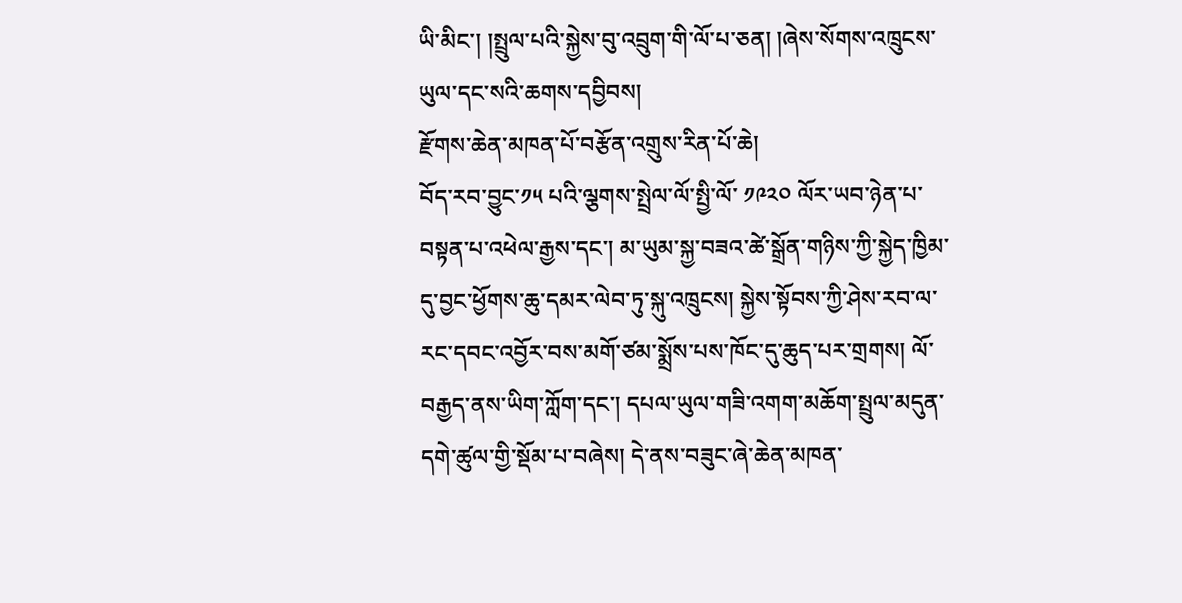ཡི་མིང་། །སྤྲུལ་པའི་སྐྱེས་བུ་འབྲུག་གི་ལོ་པ་ཅན། །ཞེས་སོགས་འཁྲུངས་ཡུལ་དང་སའི་ཆགས་དབྱིབས།
རྫོགས་ཆེན་མཁན་པོ་བརྩོན་འགྲུས་རིན་པོ་ཆེ།
བོད་རབ་བྱུང་༡༥ པའི་ལྕགས་སྤྲེལ་ལོ་སྤྱི་ལོ་ ༡༩༢༠ ལོར་ཡབ་ཉེན་པ་བསྟན་པ་འཕེལ་རྒྱས་དང་། མ་ཡུམ་སྐྱ་བཟའ་ཚེ་སྒྲོན་གཉིས་ཀྱི་སྐྱེད་ཁྱིམ་དུ་བྱང་ཕྱོགས་ཆུ་དམར་ལེབ་ཏུ་སྐུ་འཁྲུངས། སྐྱེས་སྟོབས་ཀྱི་ཤེས་རབ་ལ་རང་དབང་འབྱོར་བས་མགོ་ཙམ་སྨྲོས་པས་ཁོང་དུ་ཆུད་པར་གྲགས། ལོ་བརྒྱད་ནས་ཡིག་ཀློག་དང་། དཔལ་ཡུལ་གཟི་འགག་མཆོག་སྤྲུལ་མདུན་དགེ་ཚུལ་གྱི་སྡོམ་པ་བཞེས། དེ་ནས་བཟུང་ཞེ་ཆེན་མཁན་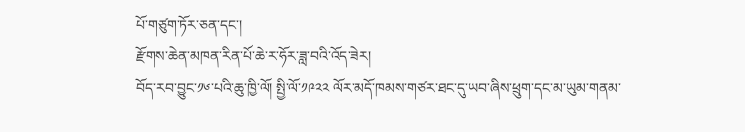པོ་གཙུག་ཏོར་ཅན་དང་།
རྫོགས་ཆེན་མཁན་རིན་པོ་ཆེ་ར་ཧོར་ཟླ་བའི་འོད་ཟེར།
བོད་རབ་བྱུང་༡༦་པའི་ཆུ་ཁྱི་ལོ། སྤྱི་ལོ་༡༩༢༢ ལོར་མདོ་ཁམས་གཙར་ཐང་དུ་ཡབ་ཞིས་ཕྲུག་དང་མ་ཡུམ་གནམ་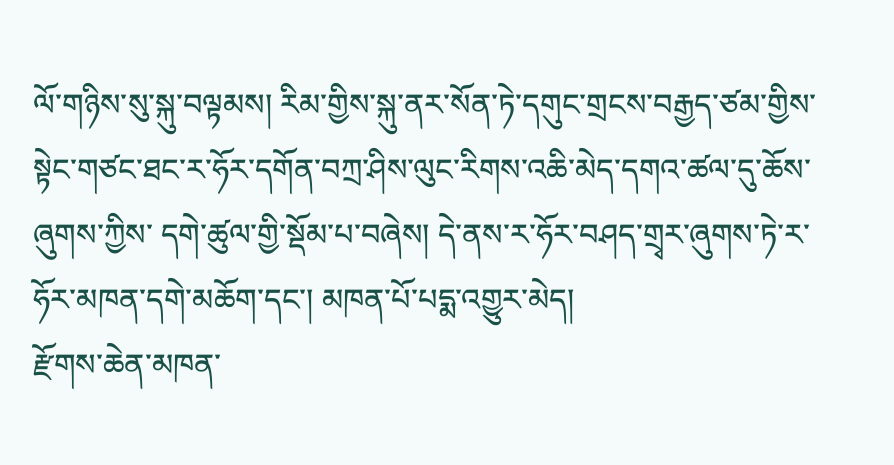ལོ་གཉིས་སུ་སྐུ་བལྟམས། རིམ་གྱིས་སྐུ་ནར་སོན་ཏེ་དགུང་གྲངས་བརྒྱད་ཙམ་གྱིས་སྟེང་གཙང་ཐང་ར་ཧོར་དགོན་བཀྲ་ཤིས་ལུང་རིགས་འཆི་མེད་དགའ་ཚལ་དུ་ཆོས་ཞུགས་ཀྱིས་ དགེ་ཚུལ་གྱི་སྡོམ་པ་བཞེས། དེ་ནས་ར་ཧོར་བཤད་གྲྭར་ཞུགས་ཏེ་ར་ཧོར་མཁན་དགེ་མཆོག་དང་། མཁན་པོ་པདྨ་འགྱུར་མེད།
རྫོགས་ཆེན་མཁན་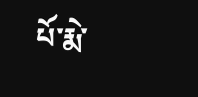པོ་རྨེ་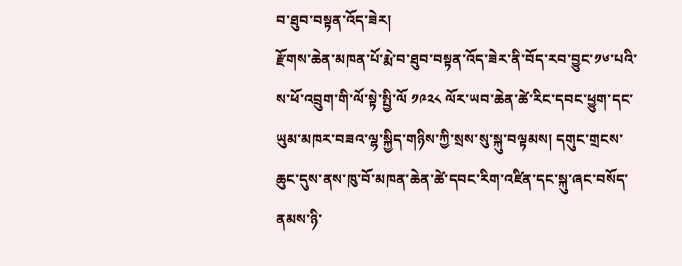བ་ཐུབ་བསྟན་འོད་ཟེར།
རྫོགས་ཆེན་མཁན་པོ་རྨེ་བ་ཐུབ་བསྟན་འོད་ཟེར་ནི་བོད་རབ་བྱུང་༡༦་པའི་ས་ཕོ་འབྲུག་གི་ལོ་སྟེ་སྤྱི་ལོ ༡༩༢༨ ལོར་ཡབ་ཆེན་ཚེ་རིང་དབང་ཕྱུག་དང་ཡུམ་མཁར་བཟའ་ལྷ་སྐྱིད་གཉིས་ཀྱི་སྲས་སུ་སྐུ་བལྟམས། དགུང་གྲངས་ཆུང་དུས་ནས་ཁུ་བོ་མཁན་ཆེན་ཚེ་དབང་རིག་འཛིན་དང་སྐུ་ཞང་བསོད་ནམས་ཉི་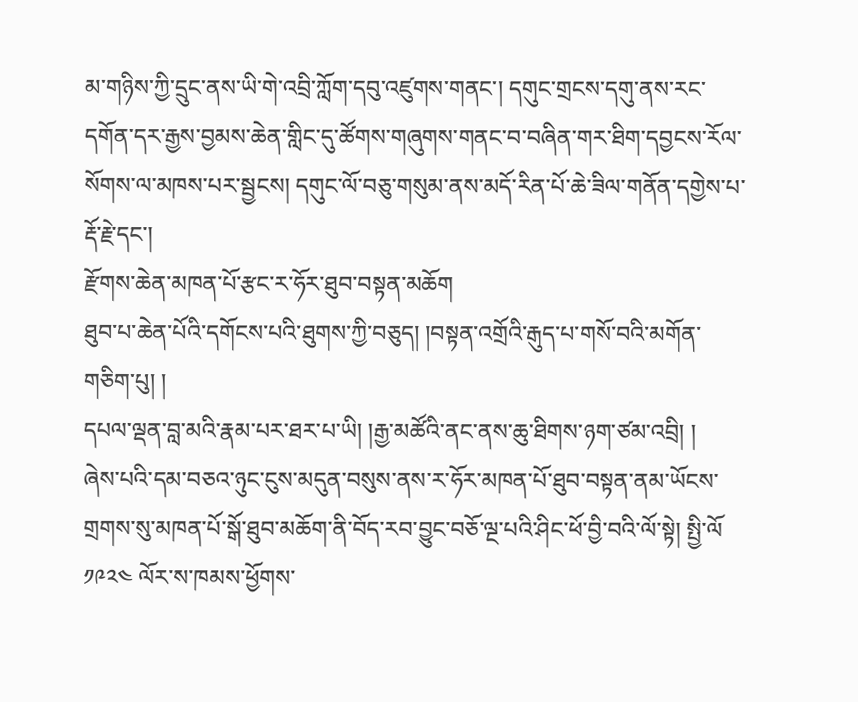མ་གཉིས་ཀྱི་དྲུང་ནས་ཡི་གེ་འབྲི་ཀློག་དབུ་འཛུགས་གནང་། དགུང་གྲངས་དགུ་ནས་རང་དགོན་དར་རྒྱས་བྱམས་ཆེན་གླིང་དུ་ཚོགས་གཞུགས་གནང་བ་བཞིན་གར་ཐིག་དབྱངས་རོལ་སོགས་ལ་མཁས་པར་སྦྱངས། དགུང་ལོ་བཅུ་གསུམ་ནས་མདོ་རིན་པོ་ཆེ་ཟིལ་གནོན་དགྱེས་པ་རྡོ་རྗེ་དང་།
རྫོགས་ཆེན་མཁན་པོ་རྩང་ར་ཧོར་ཐུབ་བསྟན་མཆོག
ཐུབ་པ་ཆེན་པོའི་དགོངས་པའི་ཐུགས་ཀྱི་བཅུད། །བསྟན་འགྲོའི་རྒུད་པ་གསོ་བའི་མགོན་གཅིག་པུ། །
དཔལ་ལྡན་བླ་མའི་རྣམ་པར་ཐར་པ་ཡི། །རྒྱ་མཚོའི་ནང་ནས་ཆུ་ཐིགས་ཉག་ཙམ་འབྲི། །
ཞེས་པའི་དམ་བཅའ་ཉུང་ངུས་མདུན་བསུས་ནས་ར་ཧོར་མཁན་པོ་ཐུབ་བསྟན་ནམ་ཡོངས་གྲགས་སུ་མཁན་པོ་སྒོ་ཐུབ་མཆོག་ནི་བོད་རབ་བྱུང་བཅོ་ལྔ་པའི་ཤིང་ཕོ་བྱི་བའི་ལོ་སྟེ། སྤྱི་ལོ ༡༩༢༤ ལོར་ས་ཁམས་ཕྱོགས་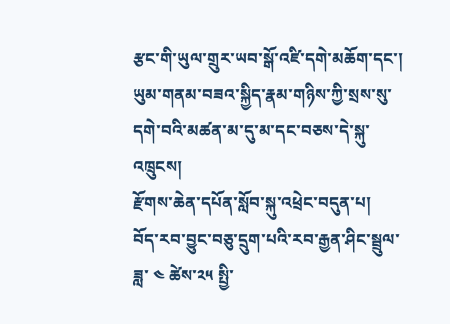རྩང་གི་ཡུལ་གྲུར་ཡབ་སྒོ་འཛི་དགེ་མཆོག་དང་། ཡུམ་གནམ་བཟའ་སྐྱིད་རྣམ་གཉིས་ཀྱི་སྲས་སུ་དགེ་བའི་མཚན་མ་དུ་མ་དང་བཅས་དེ་སྐུ་འཁྲུངས།
རྫོགས་ཆེན་དཔོན་སློབ་སྐུ་འཕྲེང་བདུན་པ།
བོད་རབ་བྱུང་བཅུ་དྲུག་པའི་རབ་རྒྱན་ཤིང་སྦྲུལ་ཟླ་ ༤ ཚེས་༢༥ སྤྱི་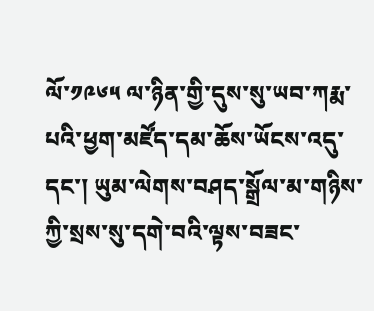ལོ་༡༩༦༥ ལ་ཉིན་གྱི་དུས་སུ་ཡབ་ཀརྨ་པའི་ཕྱག་མཛོད་དམ་ཆོས་ཡོངས་འདུ་དང་། ཡུམ་ལེགས་བཤད་སྒྲོལ་མ་གཉིས་ཀྱི་སྲས་སུ་དགེ་བའི་ལྟས་བཟང་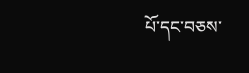པོ་དང་བཅས་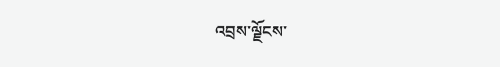འབྲས་ལྗོངས་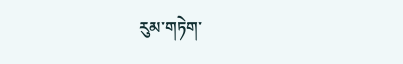རུམ་གཏེག་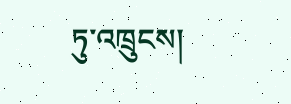ཏུ་འཁྲུངས།